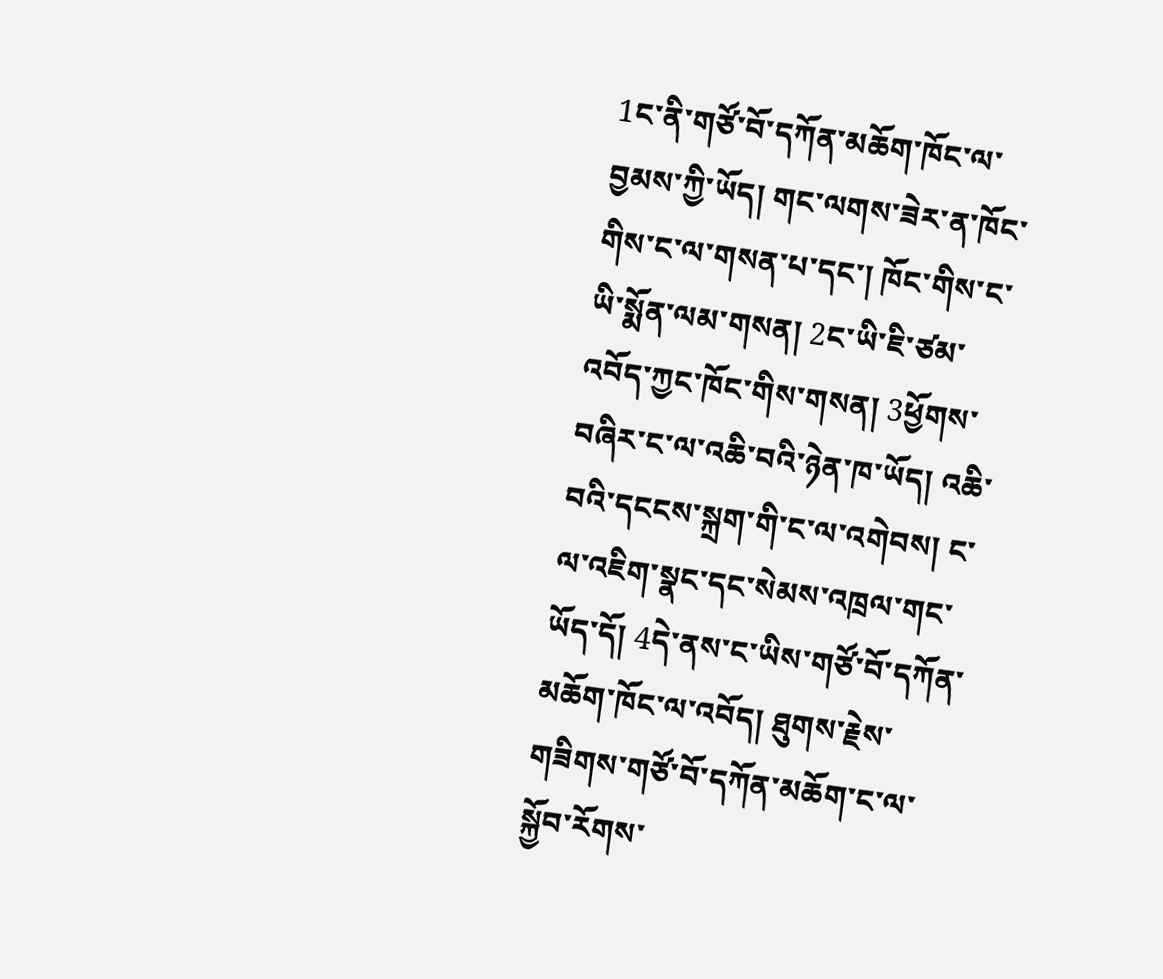1ང་ནི་གཙོ་བོ་དཀོན་མཆོག་ཁོང་ལ་བྱམས་ཀྱི་ཡོད། གང་ལགས་ཟེར་ན་ཁོང་གིས་ང་ལ་གསན་པ་དང་། ཁོང་གིས་ང་ཡི་སྨོན་ལམ་གསན། 2ང་ཡི་ཇི་ཙམ་འབོད་ཀྱང་ཁོང་གིས་གསན། 3ཕྱོགས་བཞིར་ང་ལ་འཆི་བའི་ཉེན་ཁ་ཡོད། འཆི་བའི་དངངས་སྐྲག་གི་ང་ལ་འགེབས། ང་ལ་འཇིག་སྣང་དང་སེམས་འཁྲལ་གང་ཡོད་དོ། 4དེ་ནས་ང་ཡིས་གཙོ་བོ་དཀོན་མཆོག་ཁོང་ལ་འབོད། ཐུགས་རྗེས་གཟིགས་གཙོ་བོ་དཀོན་མཆོག་ང་ལ་སྐྱོབ་རོགས་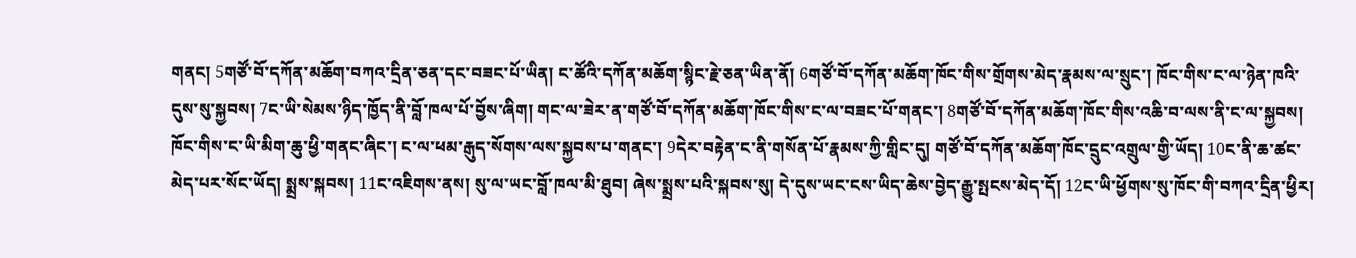གནང། 5གཙོ་བོ་དཀོན་མཆོག་བཀའ་དྲིན་ཅན་དང་བཟང་པོ་ཡིན། ང་ཚོའི་དཀོན་མཆོག་སྙིང་རྗེ་ཅན་ཡིན་ནོ། 6གཙོ་བོ་དཀོན་མཆོག་ཁོང་གིས་གྲོགས་མེད་རྣམས་ལ་སྲུང་། ཁོང་གིས་ང་ལ་ཉེན་ཁའི་དུས་སུ་སྐྱབས། 7ང་ཡི་སེམས་ཉིད་ཁྱོད་ནི་བློ་ཁལ་པོ་བྱོས་ཞིག། གང་ལ་ཟེར་ན་གཙོ་བོ་དཀོན་མཆོག་ཁོང་གིས་ང་ལ་བཟང་པོ་གནང་། 8གཙོ་བོ་དཀོན་མཆོག་ཁོང་གིས་འཆི་བ་ལས་ནི་ང་ལ་སྐྱབས། ཁོང་གིས་ང་ཡི་མིག་ཆུ་ཕྱི་གནང་ཞིང་། ང་ལ་ཕམ་རྒུད་སོགས་ལས་སྐྱབས་པ་གནང་། 9དེར་བརྟེན་ང་ནི་གསོན་པོ་རྣམས་ཀྱི་གླིང་དུ། གཙོ་བོ་དཀོན་མཆོག་ཁོང་དྲུང་འགྲུལ་གྱི་ཡོད། 10ང་ནི་ཆ་ཚང་མེད་པར་སོང་ཡོད། སྨྲས་སྐབས། 11ང་འཇིགས་ནས། སུ་ལ་ཡང་བློ་ཁལ་མི་ཐུབ། ཞེས་སྨྲས་པའི་སྐབས་སུ། དེ་དུས་ཡང་ངས་ཡིད་ཆེས་བྱེད་རྒྱུ་སྤངས་མེད་དོ། 12ང་ཡི་ཕྱོགས་སུ་ཁོང་གི་བཀའ་དྲིན་ཕྱིར།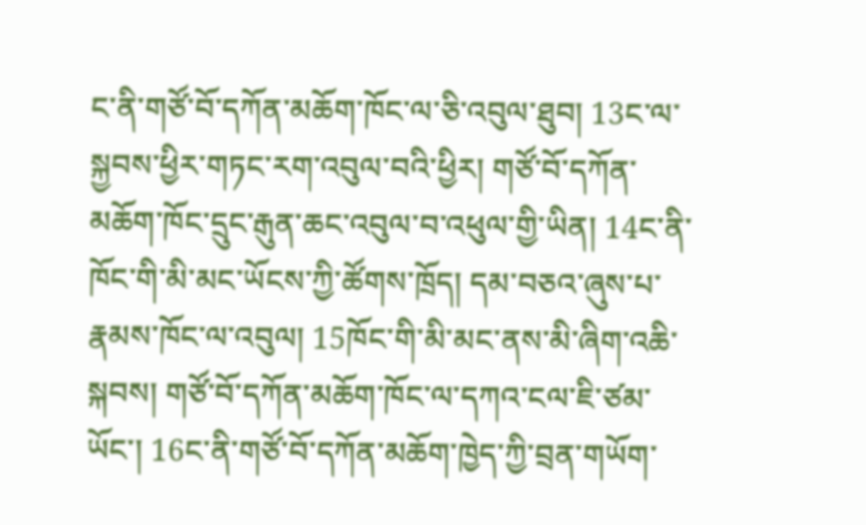ང་ནི་གཙོ་བོ་དཀོན་མཆོག་ཁོང་ལ་ཅི་འབུལ་ཐུབ། 13ང་ལ་སྐྱབས་ཕྱིར་གཏང་རག་འབུལ་བའི་ཕྱིར། གཙོ་བོ་དཀོན་མཆོག་ཁོང་དྲུང་རྒུན་ཆང་འབུལ་བ་འཕུལ་གྱི་ཡིན། 14ང་ནི་ཁོང་གི་མི་མང་ཡོངས་ཀྱི་ཚོགས་ཁྲོད། དམ་བཅའ་ཞུས་པ་རྣམས་ཁོང་ལ་འབུལ། 15ཁོང་གི་མི་མང་ནས་མི་ཞིག་འཆི་སྐབས། གཙོ་བོ་དཀོན་མཆོག་ཁོང་ལ་དཀའ་ངལ་ཇི་ཙམ་ཡོང་། 16ང་ནི་གཙོ་བོ་དཀོན་མཆོག་ཁྱེད་ཀྱི་བྲན་གཡོག་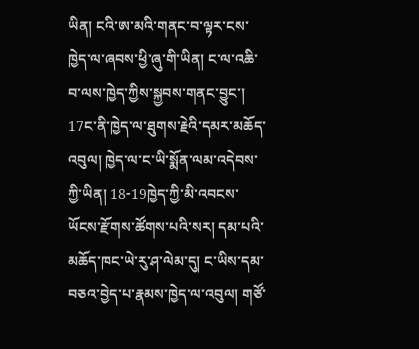ཡིན། ངའི་ཨ་མའི་གནང་བ་ལྟར་ངས་ཁྱེད་ལ་ཞབས་ཕྱི་ཞུ་གི་ཡིན། ང་ལ་འཆི་བ་ལས་ཁྱེད་ཀྱིས་སྐྱབས་གནང་བྱུང་། 17ང་ནི་ཁྱེད་ལ་ཐུགས་རྗེའི་དམར་མཆོད་འབུལ། ཁྱེད་ལ་ང་ཡི་སྨོན་ལམ་འདེབས་ཀྱི་ཡིན། 18-19ཁྱེད་ཀྱི་མི་འབངས་ཡོངས་རྫོགས་ཚོགས་པའི་སར། དམ་པའི་མཆོད་ཁང་ཡེ་རུ་ཤ་ལེམ་དུ། ང་ཡིས་དམ་བཅའ་བྱེད་པ་རྣམས་ཁྱེད་ལ་འབུལ། གཙོ་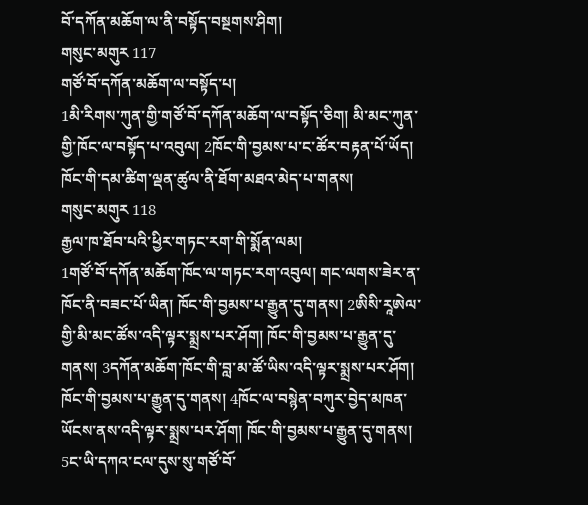བོ་དཀོན་མཆོག་ལ་ནི་བསྟོད་བསྔགས་ཤིག།
གསུང་མགུར 117
གཙོ་བོ་དཀོན་མཆོག་ལ་བསྟོད་པ།
1མི་རིགས་ཀུན་གྱི་གཙོ་བོ་དཀོན་མཆོག་ལ་བསྟོད་ཅིག། མི་མང་ཀུན་གྱི་ཁོང་ལ་བསྟོད་པ་འབུལ། 2ཁོང་གི་བྱམས་པ་ང་ཚོར་བརྟན་པོ་ཡོད། ཁོང་གི་དམ་ཚིག་ལྡན་ཚུལ་ནི་ཐོག་མཐའ་མེད་པ་གནས།
གསུང་མགུར 118
རྒྱལ་ཁ་ཐོབ་པའི་ཕྱིར་གཏང་རག་གི་སྨོན་ལམ།
1གཙོ་བོ་དཀོན་མཆོག་ཁོང་ལ་གཏང་རག་འབུལ། གང་ལགས་ཟེར་ན་ཁོང་ནི་བཟང་པོ་ཡིན། ཁོང་གི་བྱམས་པ་རྒྱུན་དུ་གནས། 2ཨིསི་རཱཨེལ་གྱི་མི་མང་ཚོས་འདི་ལྟར་སྨྲས་པར་ཤོག། ཁོང་གི་བྱམས་པ་རྒྱུན་དུ་གནས། 3དཀོན་མཆོག་ཁོང་གི་བླ་མ་ཚོ་ཡིས་འདི་ལྟར་སྨྲས་པར་ཤོག། ཁོང་གི་བྱམས་པ་རྒྱུན་དུ་གནས། 4ཁོང་ལ་བསྙེན་བཀུར་བྱེད་མཁན་ཡོངས་ནས་འདི་ལྟར་སྨྲས་པར་ཤོག། ཁོང་གི་བྱམས་པ་རྒྱུན་དུ་གནས། 5ང་ཡི་དཀའ་ངལ་དུས་སུ་གཙོ་བོ་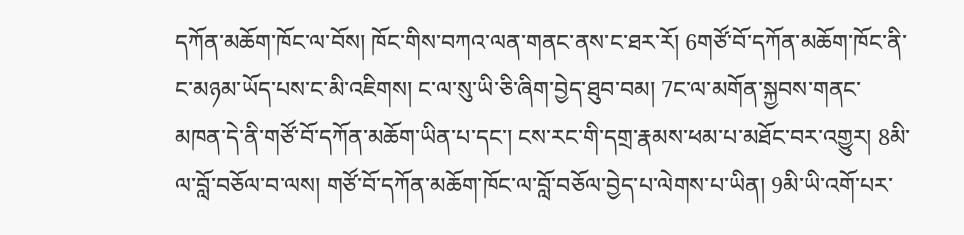དཀོན་མཆོག་ཁོང་ལ་བོས། ཁོང་གིས་བཀའ་ལན་གནང་ནས་ང་ཐར་རོ། 6གཙོ་བོ་དཀོན་མཆོག་ཁོང་ནི་ང་མཉམ་ཡོད་པས་ང་མི་འཇིགས། ང་ལ་སུ་ཡི་ཅི་ཞིག་བྱེད་ཐུབ་བམ། 7ང་ལ་མགོན་སྐྱབས་གནང་མཁན་དེ་ནི་གཙོ་བོ་དཀོན་མཆོག་ཡིན་པ་དང་། ངས་རང་གི་དགྲ་རྣམས་ཕམ་པ་མཐོང་བར་འགྱུར། 8མི་ལ་བློ་བཅོལ་བ་ལས། གཙོ་བོ་དཀོན་མཆོག་ཁོང་ལ་བློ་བཅོལ་བྱེད་པ་ལེགས་པ་ཡིན། 9མི་ཡི་འགོ་པར་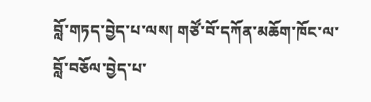བློ་གཏད་བྱེད་པ་ལས། གཙོ་བོ་དཀོན་མཆོག་ཁོང་ལ་བློ་བཅོལ་བྱེད་པ་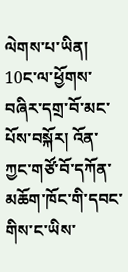ལེགས་པ་ཡིན། 10ང་ལ་ཕྱོགས་བཞིར་དགྲ་བོ་མང་པོས་བསྐོར། འོན་ཀྱང་གཙོ་བོ་དཀོན་མཆོག་ཁོང་གི་དབང་གིས་ང་ཡིས་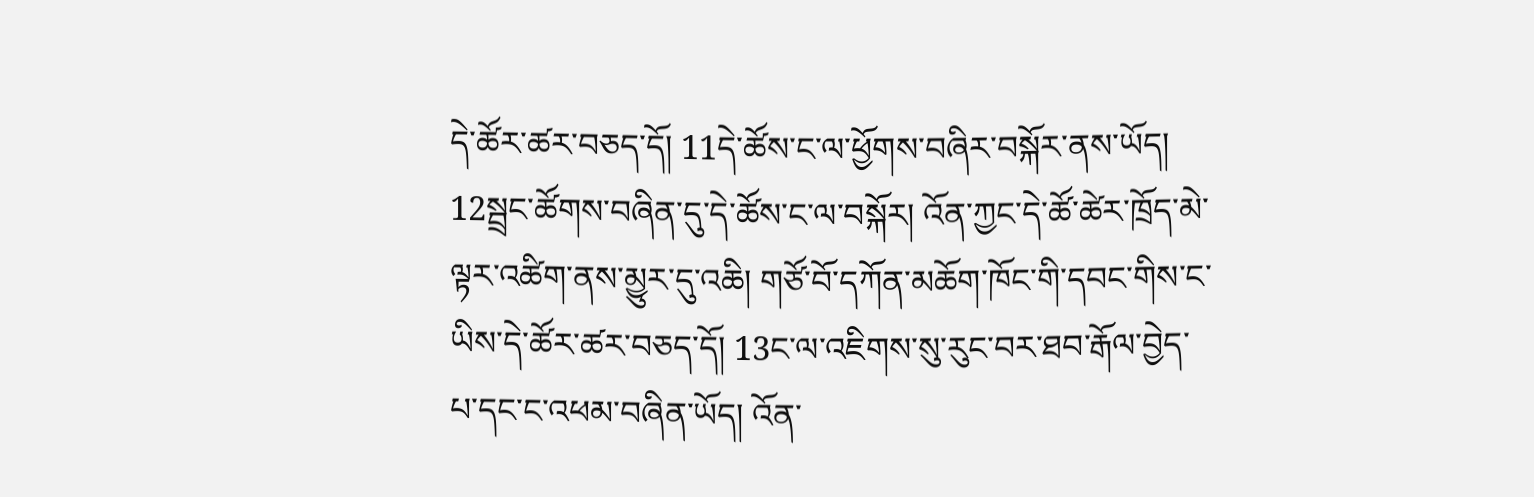དེ་ཚོར་ཚར་བཅད་དོ། 11དེ་ཚོས་ང་ལ་ཕྱོགས་བཞིར་བསྐོར་ནས་ཡོད། 12སྦྲང་ཚོགས་བཞིན་དུ་དེ་ཚོས་ང་ལ་བསྐོར། འོན་ཀྱང་དེ་ཚོ་ཚེར་ཁྲོད་མེ་ལྟར་འཚིག་ནས་མྱུར་དུ་འཆི། གཙོ་བོ་དཀོན་མཆོག་ཁོང་གི་དབང་གིས་ང་ཡིས་དེ་ཚོར་ཚར་བཅད་དོ། 13ང་ལ་འཇིགས་སུ་རུང་བར་ཐབ་རྒོལ་བྱེད་པ་དང་ང་འཕམ་བཞིན་ཡོད། འོན་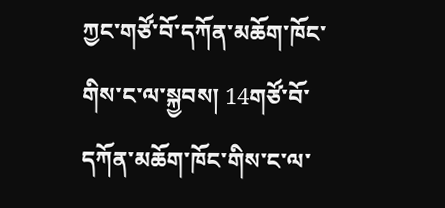ཀྱང་གཙོ་བོ་དཀོན་མཆོག་ཁོང་གིས་ང་ལ་སྐྱབས། 14གཙོ་བོ་དཀོན་མཆོག་ཁོང་གིས་ང་ལ་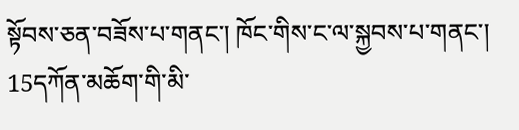སྟོབས་ཅན་བཟོས་པ་གནང་། ཁོང་གིས་ང་ལ་སྐྱབས་པ་གནང་། 15དཀོན་མཆོག་གི་མི་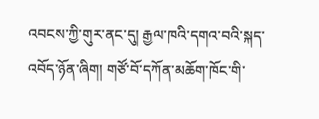འབངས་ཀྱི་གུར་ནང་དུ། རྒྱལ་ཁའི་དགའ་བའི་སྐད་འབོད་ཉོན་ཞིག། གཙོ་བོ་དཀོན་མཆོག་ཁོང་གི་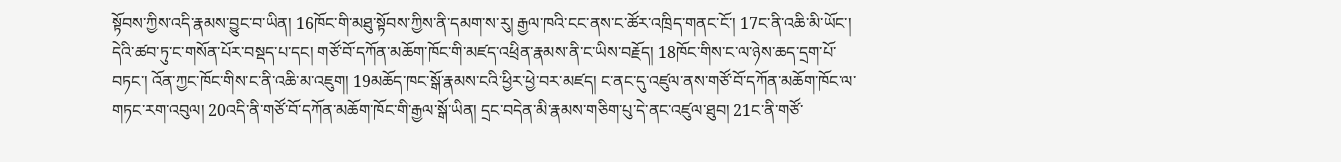སྟོབས་ཀྱིས་འདི་རྣམས་བྱུང་བ་ཡིན། 16ཁོང་གི་མཐུ་སྟོབས་ཀྱིས་ནི་དམག་ས་རུ། རྒྱལ་ཁའི་ངང་ནས་ང་ཚོར་འཁྲིད་གནང་ངོ་། 17ང་ནི་འཆི་མི་ཡོང་། དེའི་ཚབ་ཏུ་ང་གསོན་པོར་བསྡད་པ་དང། གཙོ་བོ་དཀོན་མཆོག་ཁོང་གི་མཛད་འཕྲིན་རྣམས་ནི་ང་ཡིས་བརྗོད། 18ཁོང་གིས་ང་ལ་ཉེས་ཆད་དྲག་པོ་བཏང་། འོན་ཀྱང་ཁོང་གིས་ང་ནི་འཆི་མ་འཇུག། 19མཆོད་ཁང་སྒོ་རྣམས་ངའི་ཕྱིར་ཕྱེ་བར་མཛད། ང་ནང་དུ་འཛུལ་ནས་གཙོ་བོ་དཀོན་མཆོག་ཁོང་ལ་གཏང་རག་འབུལ། 20འདི་ནི་གཙོ་བོ་དཀོན་མཆོག་ཁོང་གི་རྒྱལ་སྒོ་ཡིན། དྲང་བདེན་མི་རྣམས་གཅིག་པུ་དེ་ནང་འཛུལ་ཐུབ། 21ང་ནི་གཙོ་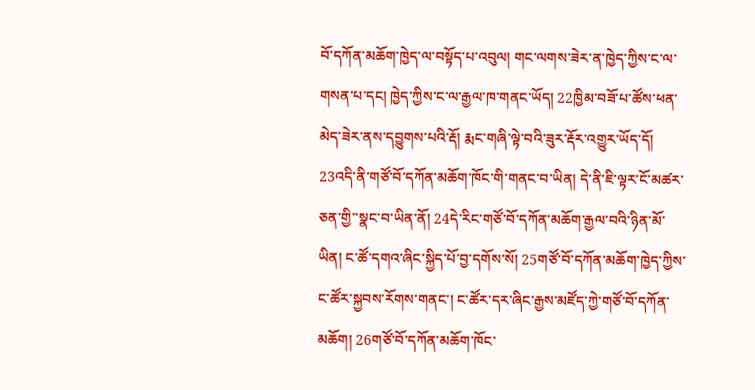བོ་དཀོན་མཆོག་ཁྱེད་ལ་བསྟོད་པ་འབུལ། གང་ལགས་ཟེར་ན་ཁྱེད་ཀྱིས་ང་ལ་གསན་པ་དང། ཁྱེད་ཀྱིས་ང་ལ་རྒྱལ་ཁ་གནང་ཡོད། 22ཁྱིམ་བཟོ་པ་ཚོས་ཕན་མེད་ཟེར་ནས་དབྱུགས་པའི་རྡོ། རྨང་གཞི་ལྟེ་བའི་ཟུར་རྡོར་འགྱུར་ཡོད་དོ། 23འདི་ནི་གཙོ་བོ་དཀོན་མཆོག་ཁོང་གི་གནང་བ་ཡིན། དེ་ནི་ཇི་ལྟར་ངོ་མཚར་ཅན་གྱི་་སྣང་བ་ཡིན་ནོ། 24དེ་རིང་གཙོ་བོ་དཀོན་མཆོག་རྒྱལ་བའི་ཉིན་མོ་ཡིན། ང་ཚོ་དགའ་ཞིང་སྐྱིད་པོ་བྱ་དགོས་སོ། 25གཙོ་བོ་དཀོན་མཆོག་ཁྱེད་ཀྱིས་ང་ཚོར་སྐྱབས་རོགས་གནང་། ང་ཚོར་དར་ཞིང་རྒྱས་མཛོད་ཀྱེ་གཙོ་བོ་དཀོན་མཆོག། 26གཙོ་བོ་དཀོན་མཆོག་ཁོང་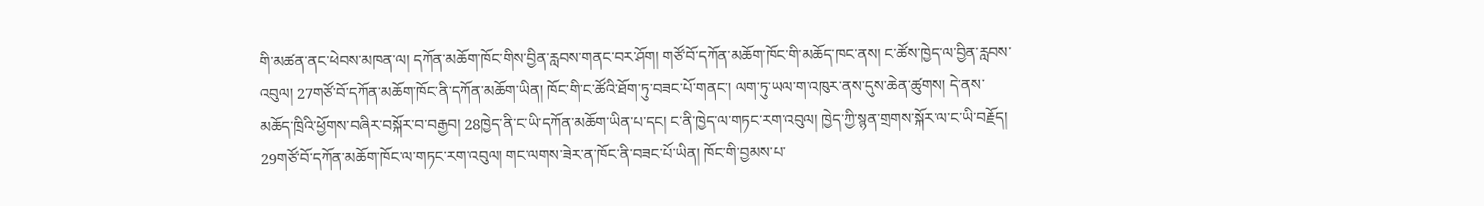གི་མཚན་ནང་ཕེབས་མཁན་ལ། དཀོན་མཆོག་ཁོང་གིས་བྱིན་རླབས་གནང་བར་ཤོག། གཙོ་བོ་དཀོན་མཆོག་ཁོང་གི་མཆོད་ཁང་ནས། ང་ཚོས་ཁྱེད་ལ་བྱིན་རླབས་འབུལ། 27གཙོ་བོ་དཀོན་མཆོག་ཁོང་ནི་དཀོན་མཆོག་ཡིན། ཁོང་གི་ང་ཚོའི་ཐོག་ཏུ་བཟང་པོ་གནང་། ལག་ཏུ་ཡལ་ག་འཁུར་ནས་དུས་ཆེན་ཚུགས། དེ་ནས་མཆོད་ཁྲིའི་ཕྱོགས་བཞིར་བསྐོར་བ་བརྒྱབ། 28ཁྱེད་ནི་ང་ཡི་དཀོན་མཆོག་ཡིན་པ་དང། ང་ནི་ཁྱེད་ལ་གཏང་རག་འབུལ། ཁྱེད་ཀྱི་སྙན་གྲགས་སྐོར་ལ་ང་ཡི་བརྗོད། 29གཙོ་བོ་དཀོན་མཆོག་ཁོང་ལ་གཏང་རག་འབུལ། གང་ལགས་ཟེར་ན་ཁོང་ནི་བཟང་པོ་ཡིན། ཁོང་གི་བྱམས་པ་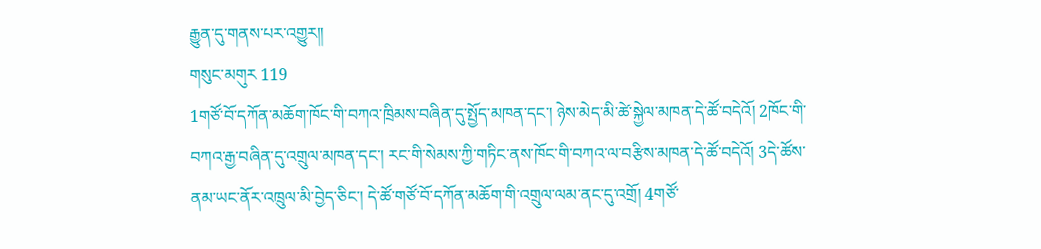རྒྱུན་དུ་གནས་པར་འགྱུར༎
གསུང་མགུར 119
1གཙོ་བོ་དཀོན་མཆོག་ཁོང་གི་བཀའ་ཁྲིམས་བཞིན་དུ་སྤྱོད་མཁན་དང་། ཉེས་མེད་མི་ཚེ་སྐྱེལ་མཁན་དེ་ཚོ་བདེའོ། 2ཁོང་གི་བཀའ་རྒྱ་བཞིན་དུ་འགྲུལ་མཁན་དང་། རང་གི་སེམས་ཀྱི་གཏིང་ནས་ཁོང་གི་བཀའ་ལ་བརྩིས་མཁན་དེ་ཚོ་བདེའོ། 3དེ་ཚོས་ནམ་ཡང་ནོར་འཁྲུལ་མི་བྱེད་ཅིང་། དེ་ཚོ་གཙོ་བོ་དཀོན་མཆོག་གི་འགྲུལ་ལམ་ནང་དུ་འགྲོ། 4གཙོ་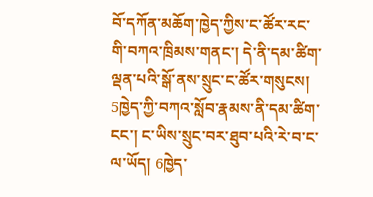བོ་དཀོན་མཆོག་ཁྱེད་ཀྱིས་ང་ཚོར་རང་གི་བཀའ་ཁྲིམས་གནང་། དེ་ནི་དམ་ཚིག་ལྡན་པའི་སྒོ་ནས་སྲུང་ང་ཚོར་གསུངས། 5ཁྱེད་ཀྱི་བཀའ་སློབ་རྣམས་ནི་དམ་ཚིག་ངང་། ང་ཡིས་སྲུང་བར་ཐུབ་པའི་རེ་བ་ང་ལ་ཡོད། 6ཁྱེད་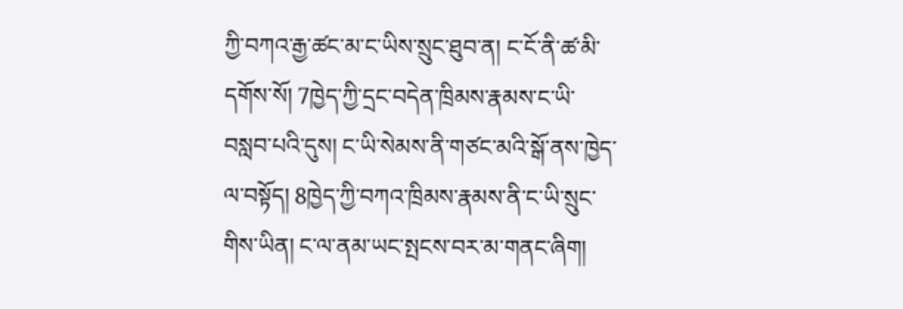ཀྱི་བཀའ་རྒྱ་ཚང་མ་ང་ཡིས་སྲུང་ཐུབ་ན། ང་ངོ་ནི་ཚ་མི་དགོས་སོ། 7ཁྱེད་ཀྱི་དྲང་བདེན་ཁྲིམས་རྣམས་ང་ཡི་བསླབ་པའི་དུས། ང་ཡི་སེམས་ནི་གཙང་མའི་སྒོ་ནས་ཁྱེད་ལ་བསྟོད། 8ཁྱེད་ཀྱི་བཀའ་ཁྲིམས་རྣམས་ནི་ང་ཡི་སྲུང་གིས་ཡིན། ང་ལ་ནམ་ཡང་སྤངས་བར་མ་གནང་ཞིག།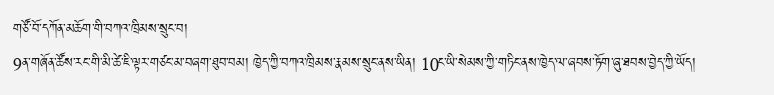གཙོ་བོ་དཀོན་མཆོག་གི་བཀའ་ཁྲིམས་སྲུང་བ།
9ན་གཞོན་ཚོས་རང་གི་མི་ཚེ་ཇི་ལྟར་གཙང་མ་བཞག་ཐུབ་བམ། ཁྱེད་ཀྱི་བཀའ་ཁྲིམས་རྣམས་སྲུང་ནས་ཡིན། 10ང་ཡི་སེམས་ཀྱི་གཏིང་ནས་ཁྱེད་ལ་ཞབས་ཏོག་ཞུ་ཐབས་བྱེད་ཀྱི་ཡོད།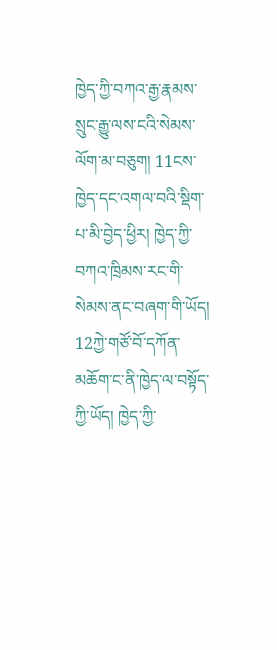ཁྱེད་ཀྱི་བཀའ་རྒྱ་རྣམས་སྲུང་རྒྱུ་ལས་ངའི་སེམས་ལོག་མ་བཅུག། 11ངས་ཁྱེད་དང་འགལ་བའི་སྡིག་པ་མི་བྱེད་ཕྱིར། ཁྱེད་ཀྱི་བཀའ་ཁྲིམས་རང་གི་སེམས་ནང་བཞག་གི་ཡོད། 12ཀྱེ་གཙོ་བོ་དཀོན་མཆོག་ང་ནི་ཁྱེད་ལ་བསྟོད་ཀྱི་ཡོད། ཁྱེད་ཀྱི་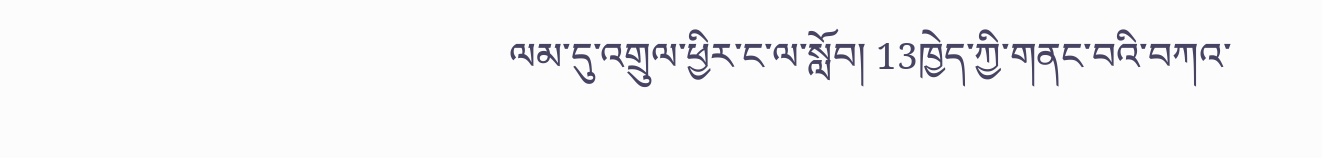ལམ་དུ་འགྲུལ་ཕྱིར་ང་ལ་སློབ། 13ཁྱེད་ཀྱི་གནང་བའི་བཀའ་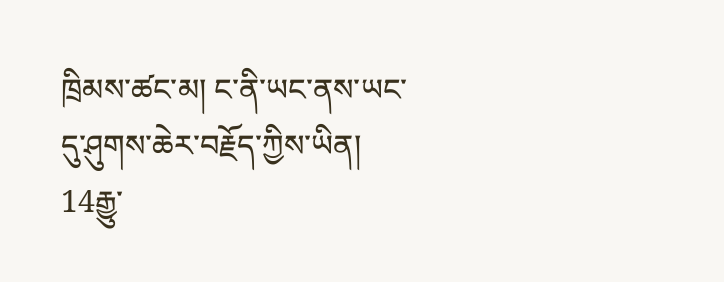ཁྲིམས་ཚང་མ། ང་ནི་ཡང་ནས་ཡང་དུ་ཤུགས་ཆེར་བརྗོད་ཀྱིས་ཡིན། 14རྒྱུ་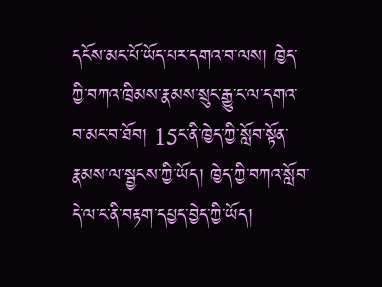དངོས་མང་པོ་ཡོད་པར་དགའ་བ་ལས། ཁྱེད་ཀྱི་བཀའ་ཁྲིམས་རྣམས་སྲུང་རྒྱུ་ང་ལ་དགའ་བ་མང་བ་ཐོབ། 15ང་ནི་ཁྱེད་ཀྱི་སློབ་སྟོན་རྣམས་ལ་སྦྱངས་ཀྱི་ཡོད། ཁྱེད་ཀྱི་བཀའ་སློབ་དེ་ལ་ང་ནི་བརྟག་དཔྱད་བྱེད་ཀྱི་ཡོད།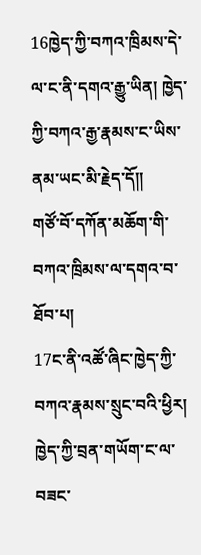16ཁྱེད་ཀྱི་བཀའ་ཁྲིམས་དེ་ལ་ང་ནི་དགའ་རྒྱུ་ཡིན། ཁྱེད་ཀྱི་བཀའ་རྒྱ་རྣམས་ང་ཡིས་ནམ་ཡང་མི་རྗེད་དོ༎
གཙོ་བོ་དཀོན་མཆོག་གི་བཀའ་ཁྲིམས་ལ་དགའ་བ་ཐོབ་པ།
17ང་ནི་འཚོ་ཞིང་ཁྱེད་ཀྱི་བཀའ་རྣམས་སྲུང་བའི་ཕྱིར། ཁྱེད་ཀྱི་བྲན་གཡོག་ང་ལ་བཟང་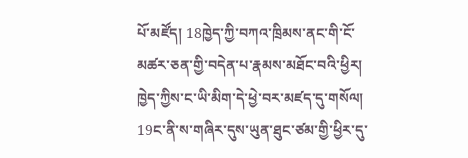པོ་མཛོད། 18ཁྱེད་ཀྱི་བཀའ་ཁྲིམས་ནང་གི་ངོ་མཚར་ཅན་གྱི་བདེན་པ་རྣམས་མཐོང་བའི་ཕྱིར། ཁྱེད་ཀྱིས་ང་ཡི་མིག་དེ་ཕྱེ་བར་མཛད་དུ་གསོལ། 19ང་ནི་ས་གཞིར་དུས་ཡུན་ཐུང་ཙམ་གྱི་ཕྱིར་དུ་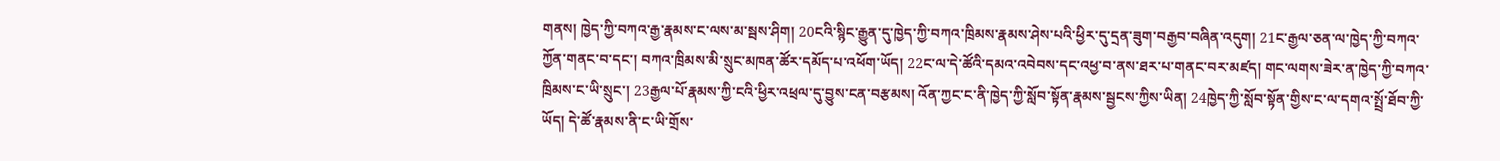གནས། ཁྱེད་ཀྱི་བཀའ་རྒྱ་རྣམས་ང་ལས་མ་སྦས་ཤིག། 20ངའི་སྙིང་རྒྱུན་དུ་ཁྱེད་ཀྱི་བཀའ་ཁྲིམས་རྣམས་ཤེས་པའི་ཕྱིར་དུ་དྲན་ཟུག་བརྒྱབ་བཞིན་འདུག། 21ང་རྒྱལ་ཅན་ལ་ཁྱེད་ཀྱི་བཀའ་ཀྱོན་གནང་བ་དང་། བཀའ་ཁྲིམས་མི་སྲུང་མཁན་ཚོར་དམོད་པ་འཕོག་ཡོད། 22ང་ལ་དེ་ཚོའི་དམའ་འབེབས་དང་འཕྱ་བ་ནས་ཐར་པ་གནང་བར་མཛད། གང་ལགས་ཟེར་ན་ཁྱེད་ཀྱི་བཀའ་ཁྲིམས་ང་ཡི་སྲུང་། 23རྒྱལ་པོ་རྣམས་ཀྱི་ངའི་ཕྱིར་འཕྲལ་དུ་བྱུས་ངན་བརྩམས། འོན་ཀྱང་ང་ནི་ཁྱེད་ཀྱི་སློབ་སྟོན་རྣམས་སྦྱངས་ཀྱིས་ཡིན། 24ཁྱེད་ཀྱི་སློབ་སྟོན་གྱིས་ང་ལ་དགའ་སྤྲོ་ཐོབ་ཀྱི་ཡོད། དེ་ཚོ་རྣམས་ནི་ང་ཡི་གྲོས་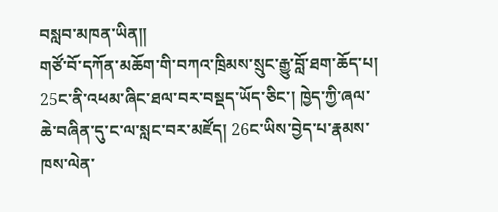བསླབ་མཁན་ཡིན༎
གཙོ་བོ་དཀོན་མཆོག་གི་བཀའ་ཁྲིམས་སྲུང་རྒྱུ་བློ་ཐག་ཆོད་པ།
25ང་ནི་འཕམ་ཞིང་ཐལ་བར་བསྡད་ཡོད་ཅིང་། ཁྱེད་ཀྱི་ཞལ་ཆེ་བཞིན་དུ་ང་ལ་སླང་བར་མཛོད། 26ང་ཡིས་བྱེད་པ་རྣམས་ཁས་ལེན་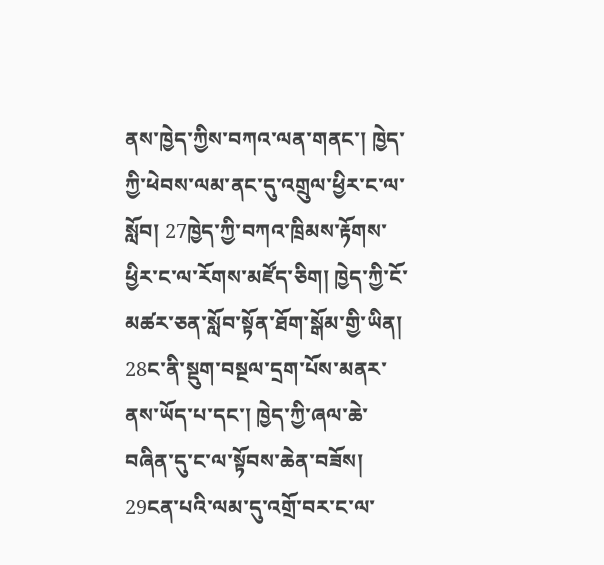ནས་ཁྱེད་ཀྱིས་བཀའ་ལན་གནང་། ཁྱེད་ཀྱི་ཕེབས་ལམ་ནང་དུ་འགྲུལ་ཕྱིར་ང་ལ་སློབ། 27ཁྱེད་ཀྱི་བཀའ་ཁྲིམས་རྟོགས་ཕྱིར་ང་ལ་རོགས་མཛོད་ཅིག། ཁྱེད་ཀྱི་ངོ་མཚར་ཅན་སློབ་སྟོན་ཐོག་སྒོམ་གྱི་ཡིན། 28ང་ནི་སྡུག་བསྔལ་དྲག་པོས་མནར་ནས་ཡོད་པ་དང་། ཁྱེད་ཀྱི་ཞལ་ཆེ་བཞིན་དུ་ང་ལ་སྟོབས་ཆེན་བཟོས། 29ངན་པའི་ལམ་དུ་འགྲོ་བར་ང་ལ་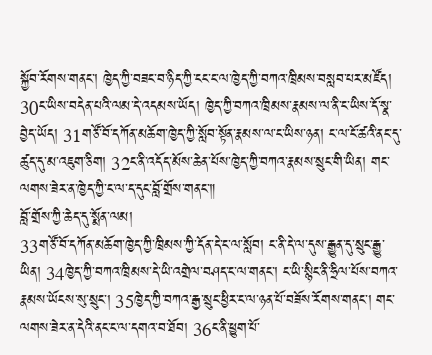སྐྱོབ་རོགས་གནང་། ཁྱེད་ཀྱི་བཟང་བ་ཉིད་ཀྱི་ངང་ང་ལ་ཁྱེད་ཀྱི་བཀའ་ཁྲིམས་བསླབ་པར་མཛོད། 30ང་ཡིས་བདེན་པའི་ལམ་དེ་འདམས་ཡོད། ཁྱེད་ཀྱི་བཀའ་ཁྲིམས་རྣམས་ལ་ནི་ང་ཡིས་དོ་སྣ་བྱེད་ཡོད། 31གཙོ་བོ་དཀོན་མཆོག་ཁྱེད་ཀྱི་སློབ་སྟོན་རྣམས་ལ་ང་ཡིས་ཉན། ང་ལ་ངོ་ཚའི་ནང་དུ་ཚུད་དུ་མ་འཇུག་ཅིག། 32ང་ནི་འདོད་མོས་ཆེན་པོས་ཁྱེད་ཀྱི་བཀའ་རྣམས་སྲུང་གི་ཡིན། གང་ལགས་ཟེར་ན་ཁྱེད་ཀྱི་ང་ལ་ད་དུང་བློ་གྲོས་གནང་༎
བློ་གྲོས་ཀྱི་ཆེད་དུ་སྨོན་ལམ།
33གཙོ་བོ་དཀོན་མཆོག་ཁྱེད་ཀྱི་ཁྲིམས་ཀྱི་དོན་དེ་ང་ལ་སློབ། ང་ནི་དེ་ལ་དུས་རྒྱུན་དུ་སྲུང་རྒྱུ་ཡིན། 34ཁྱེད་ཀྱི་བཀའ་ཁྲིམས་དེ་ཡི་འགྲེལ་བཤད་ང་ལ་གནང་། ང་ཡི་སྙིང་ནི་ཧྲིལ་པོས་བཀའ་རྣམས་ཡོངས་སུ་སྲུང་། 35ཁྱེད་ཀྱི་བཀའ་རྒྱ་སྲུང་ཕྱིར་ང་ལ་ཉན་པོ་བཟོས་རོགས་གནང་། གང་ལགས་ཟེར་ན་དེའི་ནང་ང་ལ་དགའ་བ་ཐོབ། 36ང་ནི་ཕྱུག་པོ་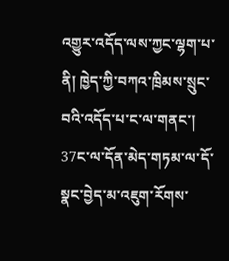འགྱུར་འདོད་ལས་ཀྱང་ལྷག་པ་ནི། ཁྱེད་ཀྱི་བཀའ་ཁྲིམས་སྲུང་བའི་འདོད་པ་ང་ལ་གནང་། 37ང་ལ་དོན་མེད་གཏམ་ལ་དོ་སྣང་བྱེད་མ་འཇུག་རོགས་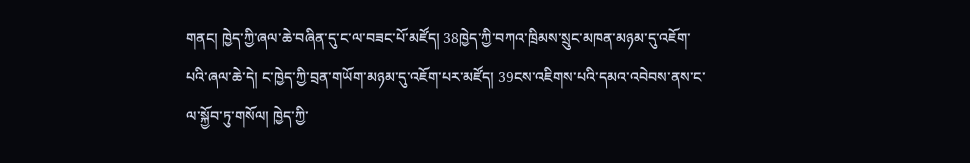གནང། ཁྱེད་ཀྱི་ཞལ་ཆེ་བཞིན་དུ་ང་ལ་བཟང་པོ་མཛོད། 38ཁྱེད་ཀྱི་བཀའ་ཁྲིམས་སྲུང་མཁན་མཉམ་དུ་འཇོག་པའི་ཞལ་ཆེ་དེ། ང་ཁྱེད་ཀྱི་བྲན་གཡོག་མཉམ་དུ་འཇོག་པར་མཛོད། 39ངས་འཇིགས་པའི་དམའ་འབེབས་ནས་ང་ལ་སྐྱོབ་ཏུ་གསོལ། ཁྱེད་ཀྱི་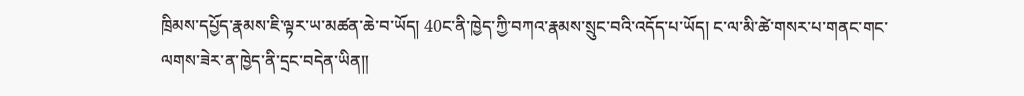ཁྲིམས་དཔྱོད་རྣམས་ཇི་ལྟར་ཡ་མཚན་ཆེ་བ་ཡོད། 40ང་ནི་ཁྱེད་ཀྱི་བཀའ་རྣམས་སྲུང་བའི་འདོད་པ་ཡོད། ང་ལ་མི་ཚེ་གསར་པ་གནང་གང་ལགས་ཟེར་ན་ཁྱེད་ནི་དྲང་བདེན་ཡིན༎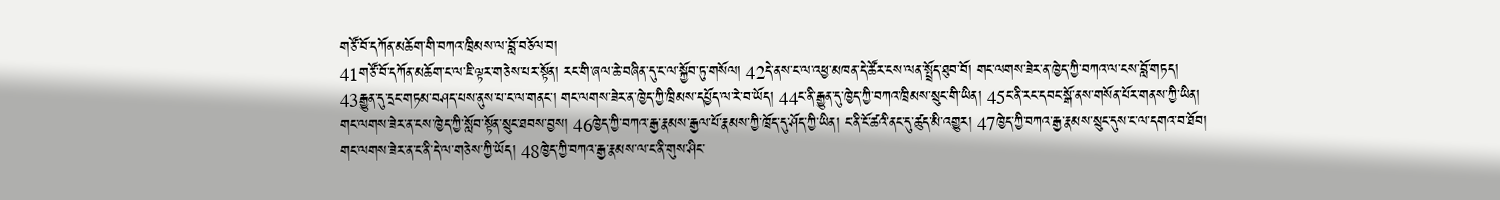གཙོ་བོ་དཀོན་མཆོག་གི་བཀའ་ཁྲིམས་ལ་བློ་བཅོལ་བ།
41གཙོ་བོ་དཀོན་མཆོག་ང་ལ་ཇི་ལྟར་གཅེས་པར་སྟོན། རང་གི་ཞལ་ཆེ་བཞིན་དུ་ང་ལ་སྐྱོབ་ཏུ་གསོལ། 42དེ་ནས་ང་ལ་འཕྱ་མཁན་དེ་ཚོར་ངས་ལན་སྤྲོད་ཐུབ་བོ། གང་ལགས་ཟེར་ན་ཁྱེད་ཀྱི་བཀའ་ལ་ངས་བློ་གཏད། 43རྒྱུན་དུ་དྲང་གཏམ་བཤད་པས་ནུས་པ་ང་ལ་གནང་། གང་ལགས་ཟེར་ན་ཁྱེད་ཀྱི་ཁྲིམས་དཔྱོད་ལ་རེ་བ་ཡོད། 44ང་ནི་རྒྱུན་དུ་ཁྱེད་ཀྱི་བཀའ་ཁྲིམས་སྲུང་གི་ཡིན། 45ང་ནི་རང་དབང་སྒོ་ནས་གསོན་པོར་གནས་ཀྱི་ཡིན། གང་ལགས་ཟེར་ན་ངས་ཁྱེད་ཀྱི་སློབ་སྟོན་སྲུང་ཐབས་བྱས། 46ཁྱེད་ཀྱི་བཀའ་རྒྱ་རྣམས་རྒྱལ་པོ་རྣམས་ཀྱི་ཁྲོད་དུ་ཤོད་ཀྱི་ཡིན། ང་ནི་ངོ་ཚའི་ནང་དུ་ཚུད་མི་འགྱུར། 47ཁྱེད་ཀྱི་བཀའ་རྒྱ་རྣམས་སྲུང་དུས་ང་ལ་དགའ་བ་ཐོབ། གང་ལགས་ཟེར་ན་ང་ནི་དེ་ལ་གཅེས་ཀྱི་ཡོད། 48ཁྱེད་ཀྱི་བཀའ་རྒྱ་རྣམས་ལ་ང་ནི་གུས་ཤིང་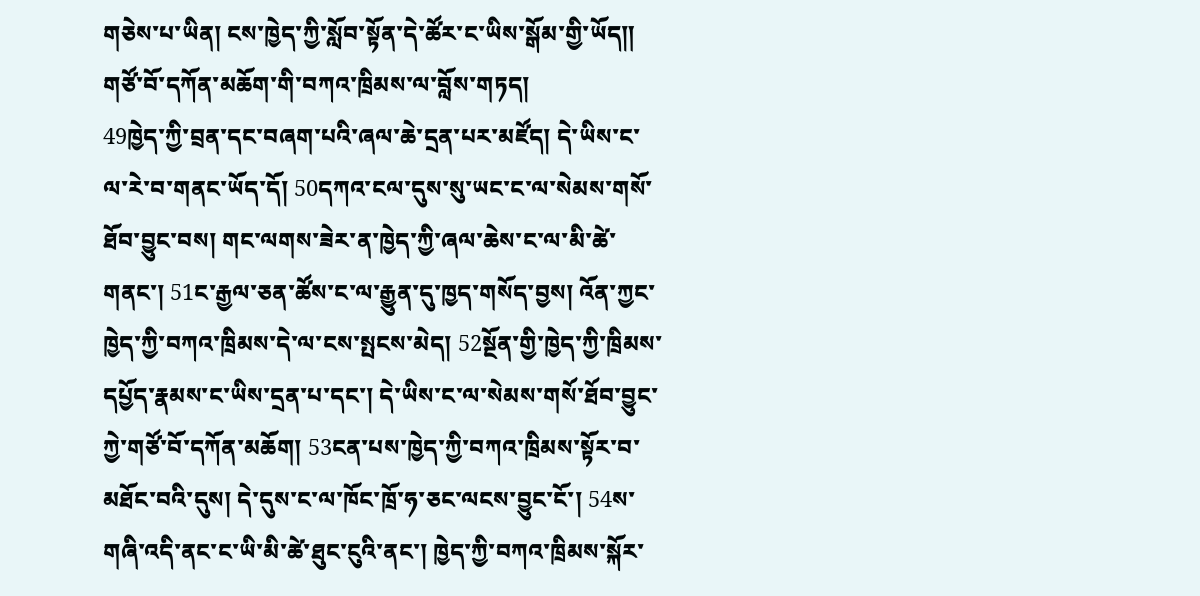གཅེས་པ་ཡིན། ངས་ཁྱེད་ཀྱི་སློབ་སྟོན་དེ་ཚོར་ང་ཡིས་སྒོམ་གྱི་ཡོད༎
གཙོ་བོ་དཀོན་མཆོག་གི་བཀའ་ཁྲིམས་ལ་བློས་གཏད།
49ཁྱེད་ཀྱི་བྲན་དང་བཞག་པའི་ཞལ་ཆེ་དྲན་པར་མཛོད། དེ་ཡིས་ང་ལ་རེ་བ་གནང་ཡོད་དོ། 50དཀའ་ངལ་དུས་སུ་ཡང་ང་ལ་སེམས་གསོ་ཐོབ་བྱུང་བས། གང་ལགས་ཟེར་ན་ཁྱེད་ཀྱི་ཞལ་ཆེས་ང་ལ་མི་ཚེ་གནང་། 51ང་རྒྱལ་ཅན་ཚོས་ང་ལ་རྒྱུན་དུ་ཁྱད་གསོད་བྱས། འོན་ཀྱང་ཁྱེད་ཀྱི་བཀའ་ཁྲིམས་དེ་ལ་ངས་སྤངས་མེད། 52སྔོན་གྱི་ཁྱེད་ཀྱི་ཁྲིམས་དཔྱོད་རྣམས་ང་ཡིས་དྲན་པ་དང་། དེ་ཡིས་ང་ལ་སེམས་གསོ་ཐོབ་བྱུང་ཀྱེ་གཙོ་བོ་དཀོན་མཆོག། 53ངན་པས་ཁྱེད་ཀྱི་བཀའ་ཁྲིམས་སྟོར་བ་མཐོང་བའི་དུས། དེ་དུས་ང་ལ་ཁོང་ཁྲོ་ཧ་ཅང་ལངས་བྱུང་ངོ་། 54ས་གཞི་འདི་ནང་ང་ཡི་མི་ཚེ་ཐུང་ངུའི་ནང་། ཁྱེད་ཀྱི་བཀའ་ཁྲིམས་སྐོར་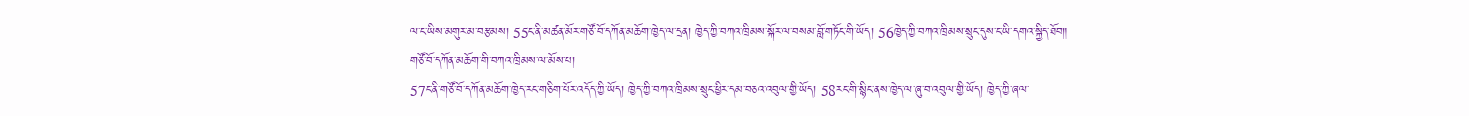ལ་ང་ཡིས་མགུར་མ་བརྩམས། 55ང་ནི་མཚན་མོར་གཙོ་བོ་དཀོན་མཆོག་ཁྱེད་ལ་དྲན། ཁྱེད་ཀྱི་བཀའ་ཁྲིམས་སྐོར་ལ་བསམ་བློ་གཏོང་གི་ཡོད། 56ཁྱེད་ཀྱི་བཀའ་ཁྲིམས་སྲུང་དུས་ང་ཡི་དགའ་སྐྱིད་ཐོབ༎
གཙོ་བོ་དཀོན་མཆོག་གི་བཀའ་ཁྲིམས་ལ་མོས་པ།
57ང་ནི་གཙོ་བོ་དཀོན་མཆོག་ཁྱེད་རང་གཅིག་པོར་འདོད་ཀྱི་ཡོད། ཁྱེད་ཀྱི་བཀའ་ཁྲིམས་སྲུང་ཕྱིར་དམ་བཅའ་འབུལ་གྱི་ཡོད། 58རང་གི་སྙིང་ནས་ཁྱེད་ལ་ཞུ་བ་འབུལ་གྱི་ཡོད། ཁྱེད་ཀྱི་ཞལ་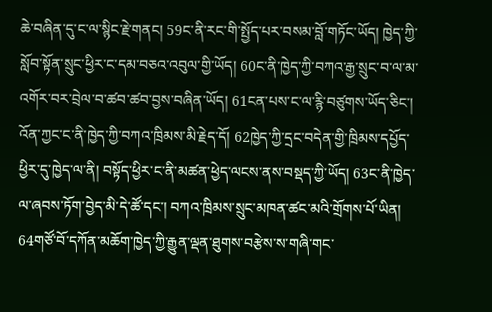ཆེ་བཞིན་དུ་ང་ལ་སྙིང་རྗེ་གནང། 59ང་ནི་རང་གི་སྤྱོད་པར་བསམ་བློ་གཏོང་ཡོད། ཁྱེད་ཀྱི་སློབ་སྟོན་སྲུང་ཕྱིར་ང་དམ་བཅའ་འབུལ་གྱི་ཡོད། 60ང་ནི་ཁྱེད་ཀྱི་བཀའ་རྒྱ་སྲུང་བ་ལ་མ་འགོར་བར་བྲེལ་བ་ཚབ་ཚབ་བྱས་བཞིན་ཡོད། 61ངན་པས་ང་ལ་རྙི་བཙུགས་ཡོད་ཅིང་། འོན་ཀྱང་ང་ནི་ཁྱེད་ཀྱི་བཀའ་ཁྲིམས་མི་རྗེད་དོ། 62ཁྱེད་ཀྱི་དྲང་བདེན་གྱི་ཁྲིམས་དཔྱོད་ཕྱིར་དུ་ཁྱེད་ལ་ནི། བསྟོད་ཕྱིར་ང་ནི་མཚན་ཕྱེད་ལངས་ནས་བསྡད་ཀྱི་ཡོད། 63ང་ནི་ཁྱེད་ལ་ཞབས་ཏོག་བྱེད་མི་དེ་ཚོ་དང་། བཀའ་ཁྲིམས་སྲུང་མཁན་ཚང་མའི་གྲོགས་པོ་ཡིན། 64གཙོ་བོ་དཀོན་མཆོག་ཁྱེད་ཀྱི་རྒྱུན་ལྡན་ཐུགས་བརྩེས་ས་གཞི་གང་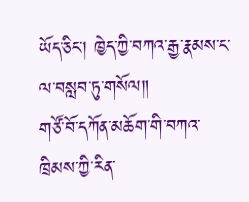ཡོད་ཅིང་། ཁྱེད་ཀྱི་བཀའ་རྒྱ་རྣམས་ང་ལ་བསླབ་ཏུ་གསོལ༎
གཙོ་བོ་དཀོན་མཆོག་གི་བཀའ་ཁྲིམས་ཀྱི་རིན་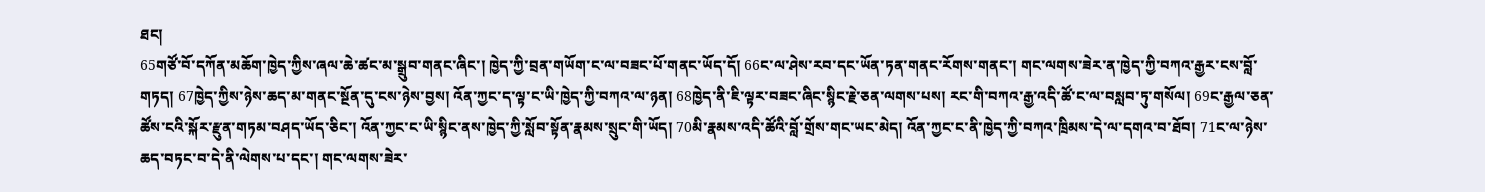ཐང།
65གཙོ་བོ་དཀོན་མཆོག་ཁྱེད་ཀྱིས་ཞལ་ཆེ་ཚང་མ་སྒྲུབ་གནང་ཞིང་། ཁྱེད་ཀྱི་བྲན་གཡོག་ང་ལ་བཟང་པོ་གནང་ཡོད་དོ། 66ང་ལ་ཤེས་རབ་དང་ཡོན་ཏན་གནང་རོགས་གནང་། གང་ལགས་ཟེར་ན་ཁྱེད་ཀྱི་བཀའ་རྒྱར་ངས་བློ་གཏད། 67ཁྱེད་ཀྱིས་ཉེས་ཆད་མ་གནང་སྔོན་དུ་ངས་ཉེས་བྱས། འོན་ཀྱང་ད་ལྟ་ང་ཡི་ཁྱེད་ཀྱི་བཀའ་ལ་ཉན། 68ཁྱེད་ནི་ཇི་ལྟར་བཟང་ཞིང་སྙིང་རྗེ་ཅན་ལགས་པས། རང་གི་བཀའ་རྒྱ་འདི་ཚོ་ང་ལ་བསླབ་ཏུ་གསོལ། 69ང་རྒྱལ་ཅན་ཚོས་ངའི་སྐོར་རྫུན་གཏམ་བཤད་ཡོད་ཅིང་། འོན་ཀྱང་ང་ཡི་སྙིང་ནས་ཁྱེད་ཀྱི་སློབ་སྟོན་རྣམས་སྲུང་གི་ཡོད། 70མི་རྣམས་འདི་ཚོའི་བློ་གྲོས་གང་ཡང་མེད། འོན་ཀྱང་ང་ནི་ཁྱེད་ཀྱི་བཀའ་ཁྲིམས་དེ་ལ་དགའ་བ་ཐོབ། 71ང་ལ་ཉེས་ཆད་བཏང་བ་དེ་ནི་ལེགས་པ་དང་། གང་ལགས་ཟེར་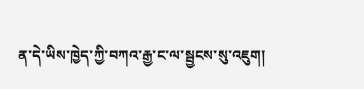ན་དེ་ཡིས་ཁྱེད་ཀྱི་བཀའ་རྒྱ་ང་ལ་སྦྱངས་སུ་འཇུག།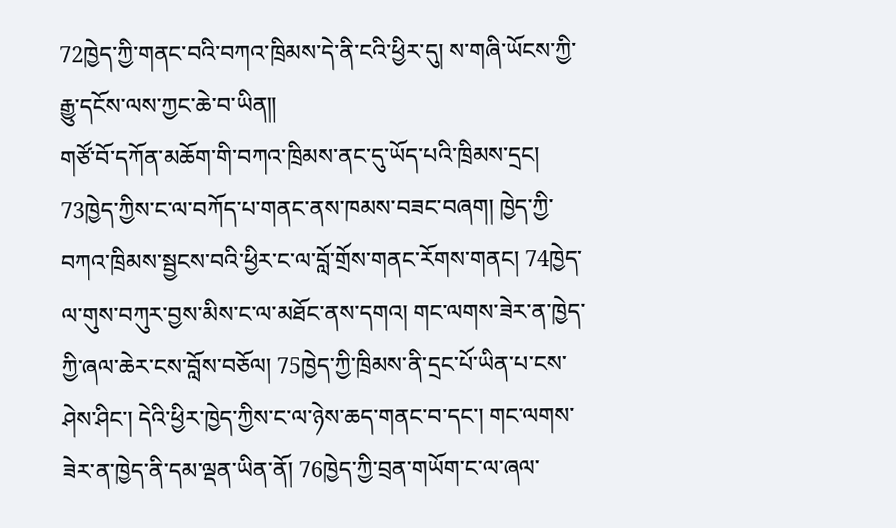72ཁྱེད་ཀྱི་གནང་བའི་བཀའ་ཁྲིམས་དེ་ནི་ངའི་ཕྱིར་དུ། ས་གཞི་ཡོངས་ཀྱི་རྒྱུ་དངོས་ལས་ཀྱང་ཆེ་བ་ཡིན༎
གཙོ་བོ་དཀོན་མཆོག་གི་བཀའ་ཁྲིམས་ནང་དུ་ཡོད་པའི་ཁྲིམས་དྲང།
73ཁྱེད་ཀྱིས་ང་ལ་བཀོད་པ་གནང་ནས་ཁམས་བཟང་བཞག། ཁྱེད་ཀྱི་བཀའ་ཁྲིམས་སྦྱངས་བའི་ཕྱིར་ང་ལ་བློ་གྲོས་གནང་རོགས་གནང། 74ཁྱེད་ལ་གུས་བཀུར་བྱས་མིས་ང་ལ་མཐོང་ནས་དགའ། གང་ལགས་ཟེར་ན་ཁྱེད་ཀྱི་ཞལ་ཆེར་ངས་བློས་བཅོལ། 75ཁྱེད་ཀྱི་ཁྲིམས་ནི་དྲང་པོ་ཡིན་པ་ངས་ཤེས་ཤིང་། དེའི་ཕྱིར་ཁྱེད་ཀྱིས་ང་ལ་ཉེས་ཆད་གནང་བ་དང་། གང་ལགས་ཟེར་ན་ཁྱེད་ནི་དམ་ལྡན་ཡིན་ནོ། 76ཁྱེད་ཀྱི་བྲན་གཡོག་ང་ལ་ཞལ་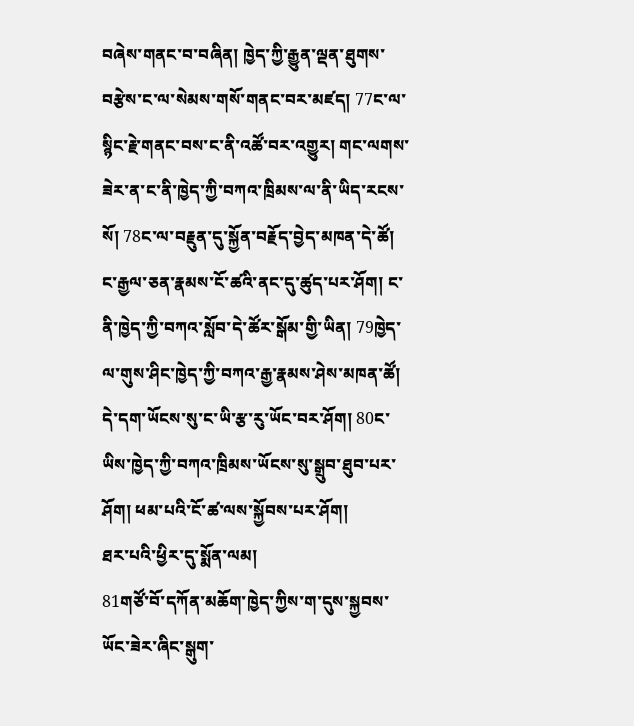བཞེས་གནང་བ་བཞིན། ཁྱེད་ཀྱི་རྒྱུན་ལྡན་ཐུགས་བརྩེས་ང་ལ་སེམས་གསོ་གནང་བར་མཛད། 77ང་ལ་སྙིང་རྗེ་གནང་བས་ང་ནི་འཚོ་བར་འགྱུར། གང་ལགས་ཟེར་ན་ང་ནི་ཁྱེད་ཀྱི་བཀའ་ཁྲིམས་ལ་ནི་ཡིད་རངས་སོ། 78ང་ལ་བརྗུན་དུ་སྐྱོན་བརྗོད་བྱེད་མཁན་དེ་ཚོ། ང་རྒྱལ་ཅན་རྣམས་ངོ་ཚའི་ནང་དུ་ཚུད་པར་ཤོག། ང་ནི་ཁྱེད་ཀྱི་བཀའ་སློབ་དེ་ཚོར་སྒོམ་གྱི་ཡིན། 79ཁྱེད་ལ་གུས་ཤིང་ཁྱེད་ཀྱི་བཀའ་རྒྱ་རྣམས་ཤེས་མཁན་ཚོ། དེ་དག་ཡོངས་སུ་ང་ཡི་རྩ་རུ་ཡོང་བར་ཤོག། 80ང་ཡིས་ཁྱེད་ཀྱི་བཀའ་ཁྲིམས་ཡོངས་སུ་སྒྲུབ་ཐུབ་པར་ཤོག། ཕམ་པའི་ངོ་ཚ་ལས་སྐྱོབས་པར་ཤོག།
ཐར་པའི་ཕྱིར་དུ་སྨོན་ལམ།
81གཙོ་བོ་དཀོན་མཆོག་ཁྱེད་ཀྱིས་ག་དུས་སྐྱབས་ཡོང་ཟེར་ཞིང་སྒུག་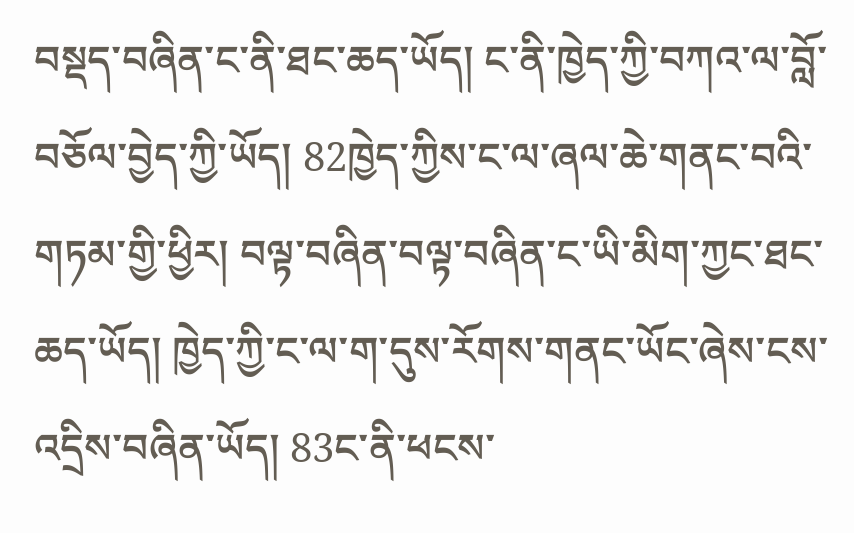བསྡད་བཞིན་ང་ནི་ཐང་ཆད་ཡོད། ང་ནི་ཁྱེད་ཀྱི་བཀའ་ལ་བློ་བཅོལ་བྱེད་ཀྱི་ཡོད། 82ཁྱེད་ཀྱིས་ང་ལ་ཞལ་ཆེ་གནང་བའི་གཏམ་གྱི་ཕྱིར། བལྟ་བཞིན་བལྟ་བཞིན་ང་ཡི་མིག་ཀྱང་ཐང་ཆད་ཡོད། ཁྱེད་ཀྱི་ང་ལ་ག་དུས་རོགས་གནང་ཡོང་ཞེས་ངས་འདྲིས་བཞིན་ཡོད། 83ང་ནི་ཕངས་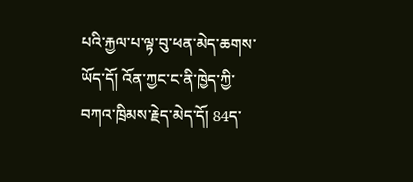པའི་རྐྱལ་པ་ལྟ་བུ་ཕན་མེད་ཆགས་ཡོད་དོ། འོན་ཀྱང་ང་ནི་ཁྱེད་ཀྱི་བཀའ་ཁྲིམས་རྗེད་མེད་དོ། 84ད་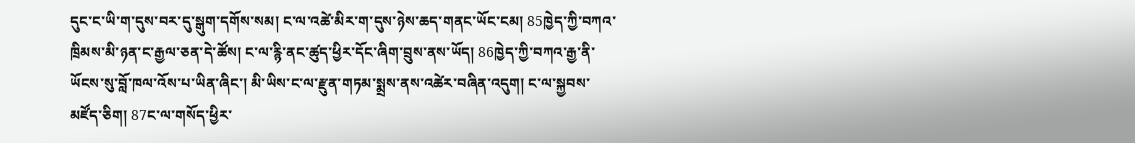དུང་ང་ཡི་ག་དུས་བར་དུ་སྒུག་དགོས་སམ། ང་ལ་འཚེ་མིར་ག་དུས་ཉེས་ཆད་གནང་ཡོང་ངམ། 85ཁྱེད་ཀྱི་བཀའ་ཁྲིམས་མི་ཉན་ང་རྒྱལ་ཅན་དེ་ཚོས། ང་ལ་རྙི་ནང་ཚུད་ཕྱིར་དོང་ཞིག་བྲུས་ནས་ཡོད། 86ཁྱེད་ཀྱི་བཀའ་རྒྱ་ནི་ཡོངས་སུ་བློ་ཁལ་འོས་པ་ཡིན་ཞིང་། མི་ཡིས་ང་ལ་རྫུན་གཏམ་སྨྲས་ནས་འཚེར་བཞིན་འདུག། ང་ལ་སྐྱབས་མཛོད་ཅིག། 87ང་ལ་གསོད་ཕྱིར་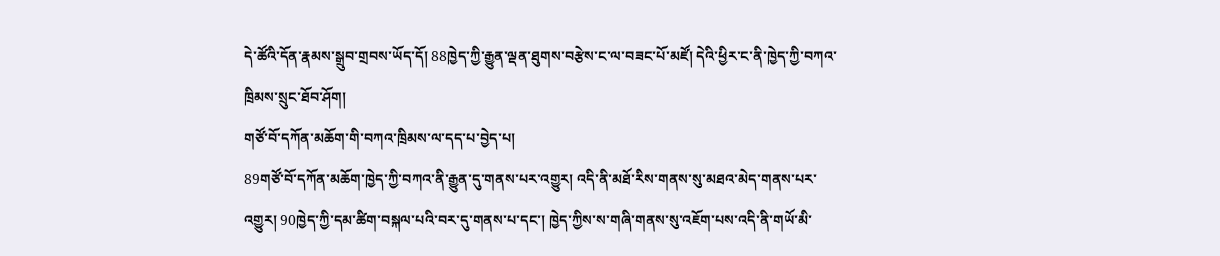དེ་ཚོའི་དོན་རྣམས་སྒྲུབ་གྲབས་ཡོད་དོ། 88ཁྱེད་ཀྱི་རྒྱུན་ལྡན་ཐུགས་བརྩེས་ང་ལ་བཟང་པོ་མཛོ། དེའི་ཕྱིར་ང་ནི་ཁྱེད་ཀྱི་བཀའ་ཁྲིམས་སྲུང་ཐོབ་ཤོག།
གཙོ་བོ་དཀོན་མཆོག་གི་བཀའ་ཁྲིམས་ལ་དད་པ་བྱེད་པ།
89གཙོ་བོ་དཀོན་མཆོག་ཁྱེད་ཀྱི་བཀའ་ནི་རྒྱུན་དུ་གནས་པར་འགྱུར། འདི་ནི་མཐོ་རིས་གནས་སུ་མཐའ་མེད་གནས་པར་འགྱུར། 90ཁྱེད་ཀྱི་དམ་ཚིག་བསྐལ་པའི་བར་དུ་གནས་པ་དང་། ཁྱེད་ཀྱིས་ས་གཞི་གནས་སུ་འཇོག་པས་འདི་ནི་གཡོ་མི་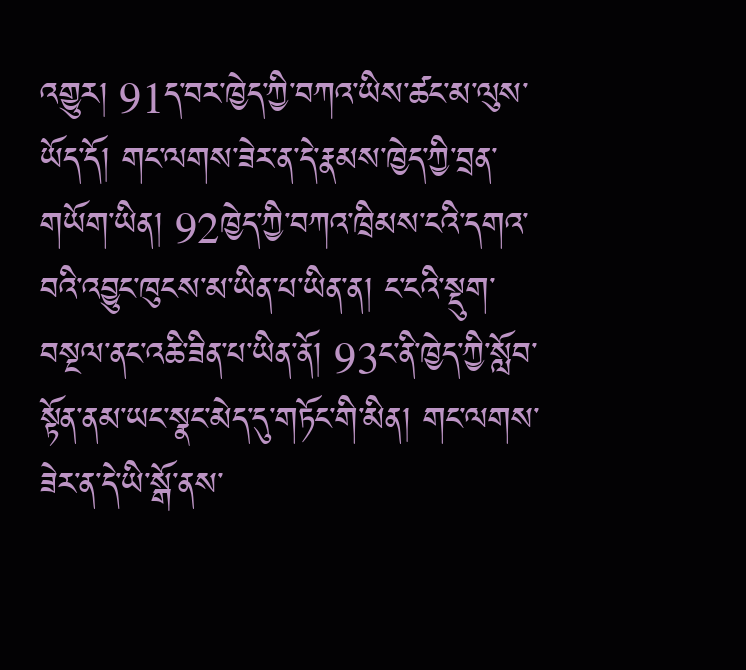འགྱུར། 91ད་བར་ཁྱེད་ཀྱི་བཀའ་ཡིས་ཚང་མ་ལུས་ཡོད་དོ། གང་ལགས་ཟེར་ན་དེ་རྣམས་ཁྱེད་ཀྱི་བྲན་གཡོག་ཡིན། 92ཁྱེད་ཀྱི་བཀའ་ཁྲིམས་ངའི་དགའ་བའི་འབྱུང་ཁུངས་མ་ཡིན་པ་ཡིན་ན། ང་ངའི་སྡུག་བསྔལ་ནང་འཆི་ཟིན་པ་ཡིན་ནོ། 93ང་ནི་ཁྱེད་ཀྱི་སློབ་སྟོན་ནམ་ཡང་སྣང་མེད་དུ་གཏོང་གི་མིན། གང་ལགས་ཟེར་ན་དེ་ཡི་སྒོ་ནས་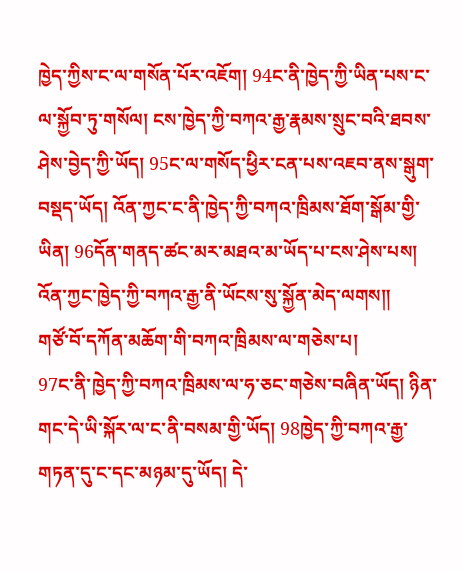ཁྱེད་ཀྱིས་ང་ལ་གསོན་པོར་འཇོག། 94ང་ནི་ཁྱེད་ཀྱི་ཡིན་པས་ང་ལ་སྐྱོབ་ཏུ་གསོལ། ངས་ཁྱེད་ཀྱི་བཀའ་རྒྱ་རྣམས་སྲུང་བའི་ཐབས་ཤེས་བྱེད་ཀྱི་ཡོད། 95ང་ལ་གསོད་ཕྱིར་ངན་པས་འཇབ་ནས་སྒུག་བསྡད་ཡོད། འོན་ཀྱང་ང་ནི་ཁྱེད་ཀྱི་བཀའ་ཁྲིམས་ཐོག་སྒོམ་གྱི་ཡིན། 96དོན་གནད་ཚང་མར་མཐའ་མ་ཡོད་པ་ངས་ཤེས་པས། འོན་ཀྱང་ཁྱེད་ཀྱི་བཀའ་རྒྱ་ནི་ཡོངས་སུ་སྐྱོན་མེད་ལགས༎
གཙོ་བོ་དཀོན་མཆོག་གི་བཀའ་ཁྲིམས་ལ་གཅེས་པ།
97ང་ནི་ཁྱེད་ཀྱི་བཀའ་ཁྲིམས་ལ་ཧ་ཅང་གཅེས་བཞིན་ཡོད། ཉིན་གང་དེ་ཡི་སྐོར་ལ་ང་ནི་བསམ་གྱི་ཡོད། 98ཁྱེད་ཀྱི་བཀའ་རྒྱ་གཏན་དུ་ང་དང་མཉམ་དུ་ཡོད། དེ་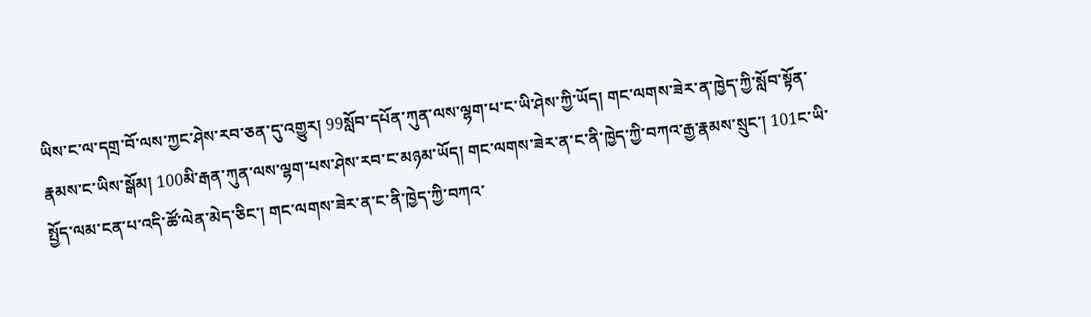ཡིས་ང་ལ་དགྲ་བོ་ལས་ཀྱང་ཤེས་རབ་ཅན་དུ་འགྱུར། 99སློབ་དཔོན་ཀུན་ལས་ལྷག་པ་ང་ཡི་ཤེས་ཀྱི་ཡོད། གང་ལགས་ཟེར་ན་ཁྱེད་ཀྱི་སློབ་སྟོན་རྣམས་ང་ཡིས་སྒོམ། 100མི་རྒན་ཀུན་ལས་ལྷག་པས་ཤེས་རབ་ང་མཉམ་ཡོད། གང་ལགས་ཟེར་ན་ང་ནི་ཁྱེད་ཀྱི་བཀའ་རྒྱ་རྣམས་སྲུང་། 101ང་ཡི་སྤྱོད་ལམ་ངན་པ་འདི་ཚོ་ལེན་མེད་ཅིང་། གང་ལགས་ཟེར་ན་ང་ནི་ཁྱེད་ཀྱི་བཀའ་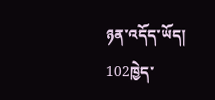ཉན་འདོད་ཡོད། 102ཁྱེད་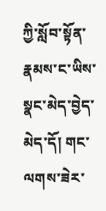ཀྱི་སློབ་སྟོན་རྣམས་ང་ཡིས་སྣང་མེད་བྱེད་མེད་དོ། གང་ལགས་ཟེར་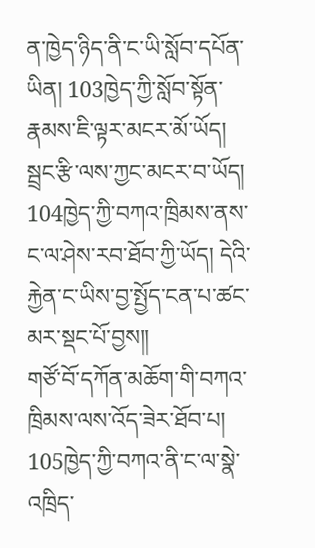ན་ཁྱེད་ཉིད་ནི་ང་ཡི་སློབ་དཔོན་ཡིན། 103ཁྱེད་ཀྱི་སློབ་སྟོན་རྣམས་ཇི་ལྟར་མངར་མོ་ཡོད། སྦྲང་རྩི་ལས་ཀྱང་མངར་བ་ཡོད། 104ཁྱེད་ཀྱི་བཀའ་ཁྲིམས་ནས་ང་ལ་ཤེས་རབ་ཐོབ་ཀྱི་ཡོད། དེའི་རྐྱེན་ང་ཡིས་བྱ་སྤྱོད་ངན་པ་ཚང་མར་སྡང་པོ་བྱས༎
གཙོ་བོ་དཀོན་མཆོག་གི་བཀའ་ཁྲིམས་ལས་འོད་ཟེར་ཐོབ་པ།
105ཁྱེད་ཀྱི་བཀའ་ནི་ང་ལ་སྣེ་འཁྲིད་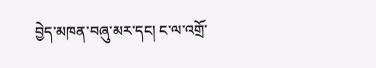བྱེད་མཁན་བཞུ་མར་དང། ང་ལ་འགྲོ་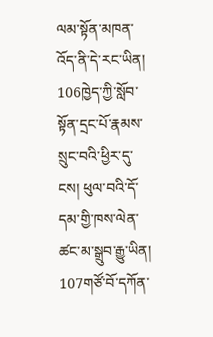ལམ་སྟོན་མཁན་འོད་ནི་དེ་རང་ཡིན། 106ཁྱེད་ཀྱི་སློབ་སྟོན་དྲང་པོ་རྣམས་སྲུང་བའི་ཕྱིར་དུ་ངས། ཕུལ་བའི་དོ་དམ་གྱི་ཁས་ལེན་ཚང་མ་སྒྲུབ་རྒྱུ་ཡིན། 107གཙོ་བོ་དཀོན་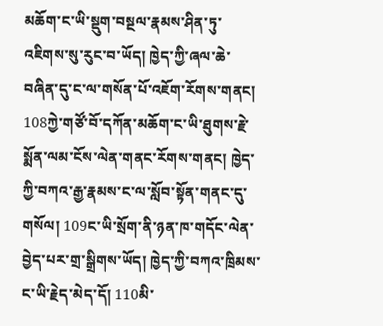མཆོག་ང་ཡི་སྡུག་བསྔལ་རྣམས་ཤིན་ཏུ་འཇིགས་སུ་རུང་བ་ཡོད། ཁྱེད་ཀྱི་ཞལ་ཆེ་བཞིན་དུ་ང་ལ་གསོན་པོ་འཇོག་རོགས་གནང། 108ཀྱེ་གཙོ་བོ་དཀོན་མཆོག་ང་ཡི་ཐུགས་རྗེ་སྨོན་ལམ་ངོས་ལེན་གནང་རོགས་གནང། ཁྱེད་ཀྱི་བཀའ་རྒྱ་རྣམས་ང་ལ་སློབ་སྟོན་གནང་དུ་གསོལ། 109ང་ཡི་སྲོག་ནི་ཉན་ཁ་གདོང་ལེན་བྱེད་པར་གྲ་སྒྲིགས་ཡོད། ཁྱེད་ཀྱི་བཀའ་ཁྲིམས་ང་ཡི་རྗེད་མེད་དོ། 110མི་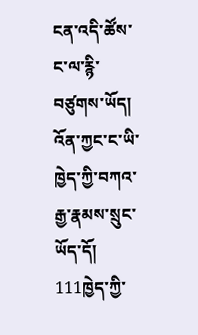ངན་འདི་ཚོས་ང་ལ་རྙི་བཙུགས་ཡོད། འོན་ཀྱང་ང་ཡི་ཁྱེད་ཀྱི་བཀའ་རྒྱ་རྣམས་སྲུང་ཡོད་དོ། 111ཁྱེད་ཀྱི་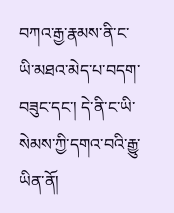བཀའ་རྒྱ་རྣམས་ནི་ང་ཡི་མཐའ་མེད་པ་བདག་བཟུང་དང་། དེ་ནི་ང་ཡི་སེམས་ཀྱི་དགའ་བའི་རྒྱུ་ཡིན་ནོ།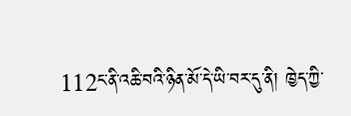112ང་ནི་འཆི་བའི་ཉིན་མོ་དེ་ཡི་བར་དུ་ནི། ཁྱེད་ཀྱི་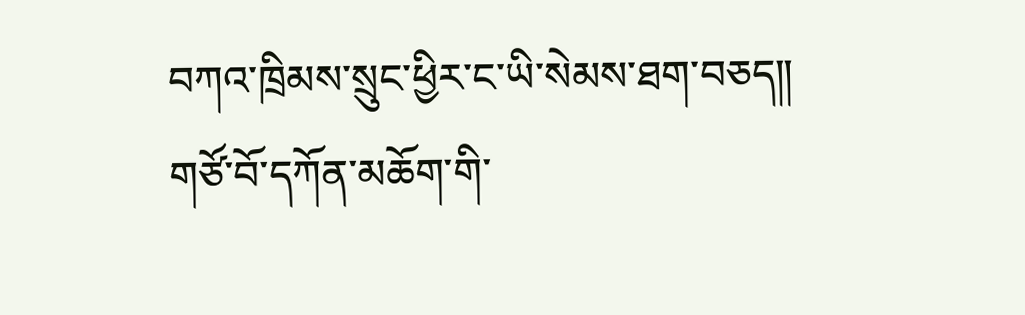བཀའ་ཁྲིམས་སྲུང་ཕྱིར་ང་ཡི་སེམས་ཐག་བཅད༎
གཙོ་བོ་དཀོན་མཆོག་གི་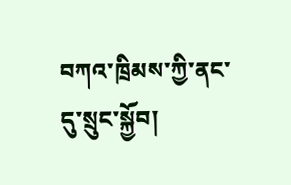བཀའ་ཁྲིམས་ཀྱི་ནང་དུ་སྲུང་སྐྱོབ།